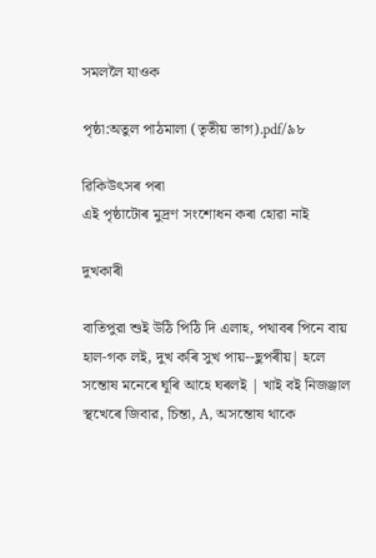সমললৈ যাওক

পৃষ্ঠা:অতুল পাঠমালা (তৃতীয় ভাগ).pdf/৯৮

ৱিকিউৎসৰ পৰা
এই পৃষ্ঠাটোৰ মুদ্ৰণ সংশোধন কৰা হোৱা নাই

দুখকাৰী

বাতিপুরা শুই উঠি পিঠি দি এলাহ, পথাবৰ পিনে বায় হাল-গক লই, দুখ কৰি সুখ পায়--ছুপৰীয়| হলে সন্তোষ মনেৰে ঘূৰি আহে ঘৰলই | খাই বই নিজঞ্জাল স্থখেৰে জিবার, চিন্তা, A, অসন্তোষ থাকে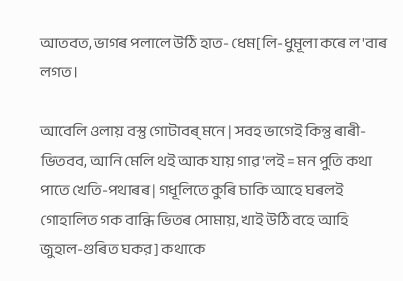আতবত, ভাগৰ পলালে উঠি হাত- ধেম[লি-ধুমূলা কৰে ল'বাৰ লগত।

আবেলি ওলায় বস্তু গোটাবৰ্‌ মনে | সবহ ভাগেই কিন্তু ৰাৰী-ভিতবব, আনি মেলি থই আক যায় গাৱ'লই = মন পুতি কথা পাতে খেতি-পথাৰৰ | গধূলিতে কুৰি চাকি আহে ঘৰলই গোহালিত গক বান্ধি ভিতৰ সোমায়, খাই উঠি বহে আহি জুহাল-গুৰিত ঘকর] কথাকে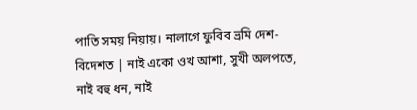পাতি সময় নিয়ায়। নালাগে ফুবিব ভ্ৰমি দেশ-বিদেশত | নাই একো ওখ আশা, সুখী অলপতে, নাই বহু ধন, নাই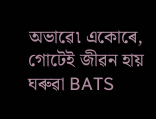অভাৱে৷ একোৰে, গোটেই জীৱন হায় ঘৰুৱা BATS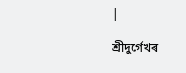|

শ্রীদুর্গেখৰ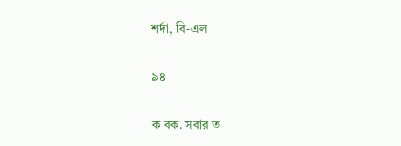শর্দা, বি-এল

৯৪

ক বক. সবার ত